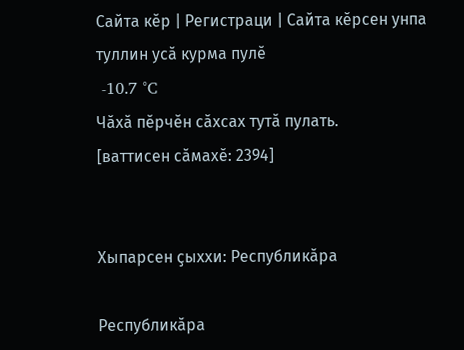Сайта кӗр | Регистраци | Сайта кӗрсен унпа туллин усӑ курма пулӗ
 -10.7 °C
Чӑхӑ пӗрчӗн сӑхсах тутӑ пулать.
[ваттисен сӑмахӗ: 2394]


Хыпарсен ҫыххи: Республикӑра

Республикӑра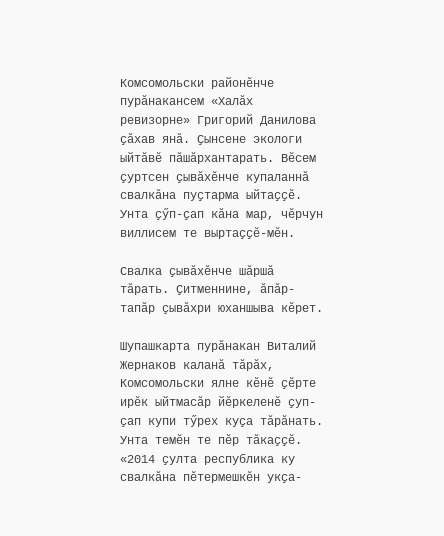Комсомольски районӗнче пурӑнакансем «Халӑх ревизорне» Григорий Данилова ҫӑхав янӑ. Ҫынсене экологи ыйтӑвӗ пӑшӑрхантарать. Вӗсем ҫуртсен ҫывӑхӗнче купаланнӑ свалкӑна пуҫтарма ыйтаҫҫӗ. Унта ҫӳп-ҫап кӑна мар, чӗрчун виллисем те выртаҫҫӗ-мӗн.

Свалка ҫывӑхӗнче шӑршӑ тӑрать. Ҫитменнине, ӑпӑр-тапӑр ҫывӑхри юханшыва кӗрет.

Шупашкарта пурӑнакан Виталий Жернаков каланӑ тӑрӑх, Комсомольски ялне кӗнӗ ҫӗрте ирӗк ыйтмасӑр йӗркеленӗ ҫуп-ҫап купи тӳрех куҫа тӑрӑнать. Унта темӗн те пӗр тӑкаҫҫӗ. «2014 ҫулта республика ку свалкӑна пӗтермешкӗн укҫа-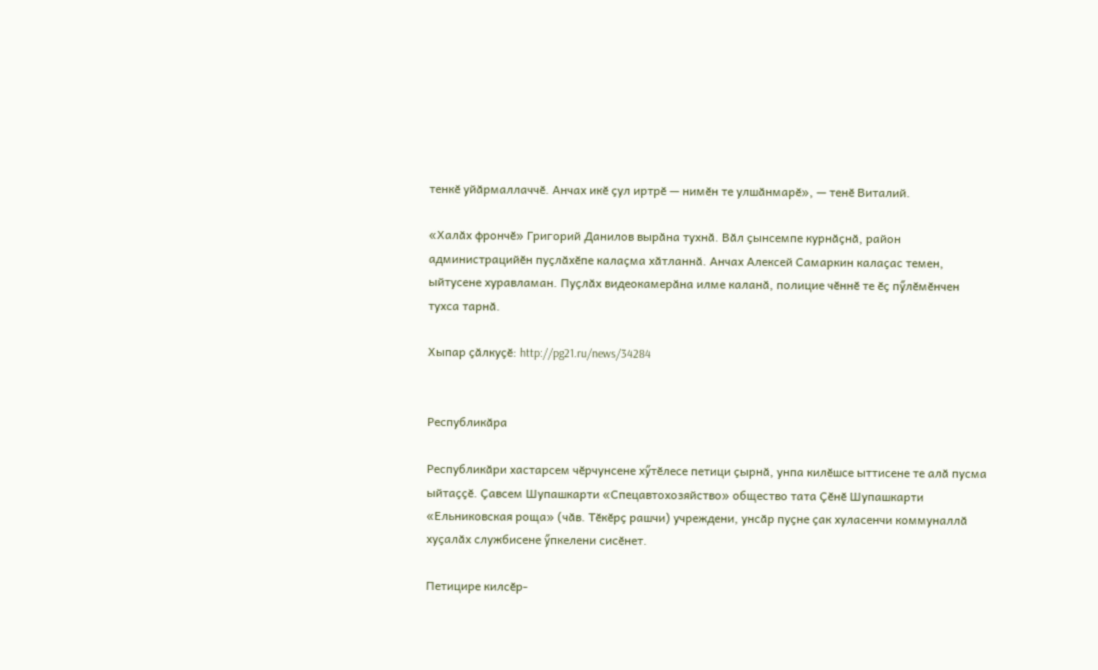тенкӗ уйӑрмаллаччӗ. Анчах икӗ ҫул иртрӗ — нимӗн те улшӑнмарӗ», — тенӗ Виталий.

«Халӑх фрончӗ» Григорий Данилов вырӑна тухнӑ. Вӑл ҫынсемпе курнӑҫнӑ, район администрацийӗн пуҫлӑхӗпе калаҫма хӑтланнӑ. Анчах Алексей Самаркин калаҫас темен, ыйтусене хуравламан. Пуҫлӑх видеокамерӑна илме каланӑ, полицие чӗннӗ те ӗҫ пӳлӗмӗнчен тухса тарнӑ.

Хыпар ҫӑлкуҫӗ: http://pg21.ru/news/34284


Республикӑра

Республикӑри хастарсем чӗрчунсене хӳтӗлесе петици ҫырнӑ, унпа килӗшсе ыттисене те алӑ пусма ыйтаҫҫӗ. Ҫавсем Шупашкарти «Спецавтохозяйство» общество тата Ҫӗнӗ Шупашкарти «Ельниковская роща» (чӑв. Тӗкӗрҫ рашчи) учреждени, унсӑр пуҫне ҫак хуласенчи коммуналлӑ хуҫалӑх службисене ӳпкелени сисӗнет.

Петицире килсӗр-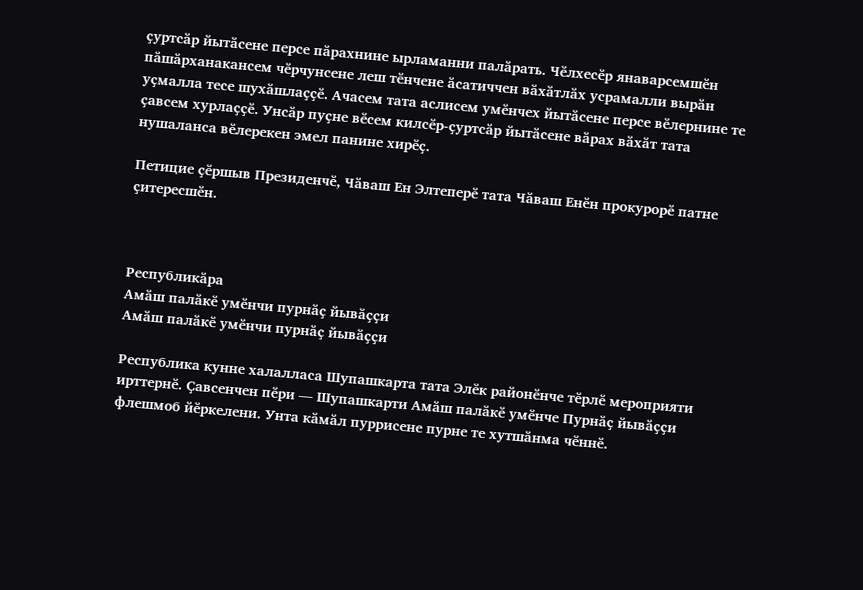ҫуртсӑр йытӑсене персе пӑрахнине ырламанни палӑрать. Чӗлхесӗр янаварсемшӗн пӑшӑрханакансем чӗрчунсене леш тӗнчене ӑсатиччен вӑхӑтлӑх усрамалли вырӑн уҫмалла тесе шухӑшлаҫҫӗ. Ачасем тата аслисем умӗнчех йытӑсене персе вӗлернине те ҫавсем хурлаҫҫӗ. Унсӑр пуҫне вӗсем килсӗр-ҫуртсӑр йытӑсене вӑрах вӑхӑт тата нушаланса вӗлерекен эмел панине хирӗҫ.

Петицие ҫӗршыв Президенчӗ, Чӑваш Ен Элтеперӗ тата Чӑваш Енӗн прокурорӗ патне ҫитересшӗн.



Республикӑра
Амӑш палӑкӗ умӗнчи пурнӑҫ йывӑҫҫи
Амӑш палӑкӗ умӗнчи пурнӑҫ йывӑҫҫи

Республика кунне халалласа Шупашкарта тата Элӗк районӗнче тӗрлӗ мероприяти ирттернӗ. Ҫавсенчен пӗри — Шупашкарти Амӑш палӑкӗ умӗнче Пурнӑҫ йывӑҫҫи флешмоб йӗркелени. Унта кӑмӑл пуррисене пурне те хутшӑнма чӗннӗ.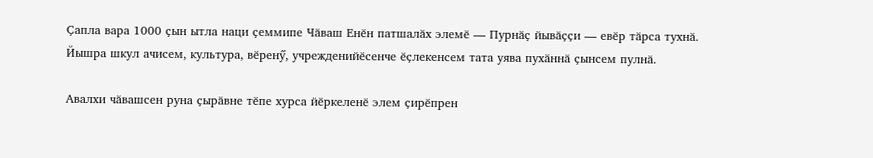Ҫапла вара 1000 ҫын ытла наци ҫеммипе Чӑваш Енӗн патшалӑх элемӗ — Пурнӑҫ йывӑҫҫи — евӗр тӑрса тухнӑ. Йышра шкул ачисем, культура, вӗренӳ, учрежденийӗсенче ӗҫлекенсем тата уява пухӑннӑ ҫынсем пулнӑ.

Авалхи чӑвашсен руна ҫырӑвне тӗпе хурса йӗркеленӗ элем ҫирӗпрен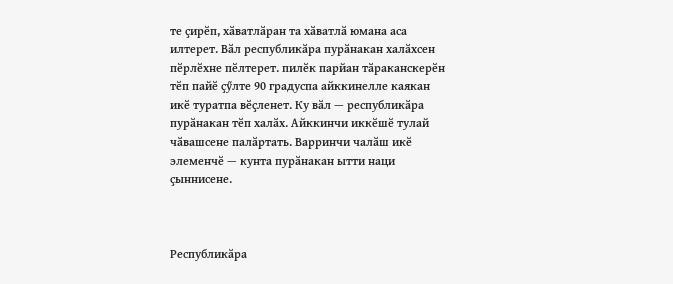те ҫирӗп, хӑватлӑран та хӑватлӑ юмана аса илтерет. Вӑл республикӑра пурӑнакан халӑхсен пӗрлӗхне пӗлтерет. пилӗк парйан тӑраканскерӗн тӗп пайӗ ҫӳлте 90 градуспа айккинелле каякан икӗ туратпа вӗҫленет. Ку вӑл — республикӑра пурӑнакан тӗп халӑх. Айккинчи иккӗшӗ тулай чӑвашсене палӑртать. Варринчи чалӑш икӗ элеменчӗ — кунта пурӑнакан ытти наци ҫыннисене.



Республикӑра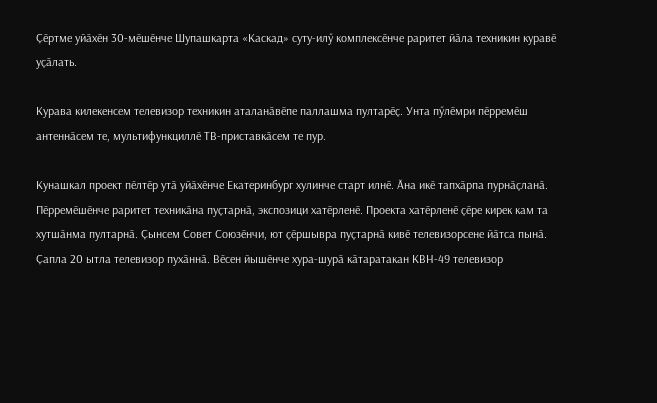Ҫӗртме уйӑхӗн 30-мӗшӗнче Шупашкарта «Каскад» суту-илӳ комплексӗнче раритет йӑла техникин куравӗ уҫӑлать.

Курава килекенсем телевизор техникин аталанӑвӗпе паллашма пултарӗҫ. Унта пӳлӗмри пӗрремӗш антеннӑсем те, мультифункциллӗ ТВ-приставкӑсем те пур.

Кунашкал проект пӗлтӗр утӑ уйӑхӗнче Екатеринбург хулинче старт илнӗ. Ӑна икӗ тапхӑрпа пурнӑҫланӑ. Пӗрремӗшӗнче раритет техникӑна пуҫтарнӑ, экспозици хатӗрленӗ. Проекта хатӗрленӗ ҫӗре кирек кам та хутшӑнма пултарнӑ. Ҫынсем Совет Союзӗнчи, ют ҫӗршывра пуҫтарнӑ кивӗ телевизорсене йӑтса пынӑ. Ҫапла 20 ытла телевизор пухӑннӑ. Вӗсен йышӗнче хура-шурӑ кӑтаратакан КВН-49 телевизор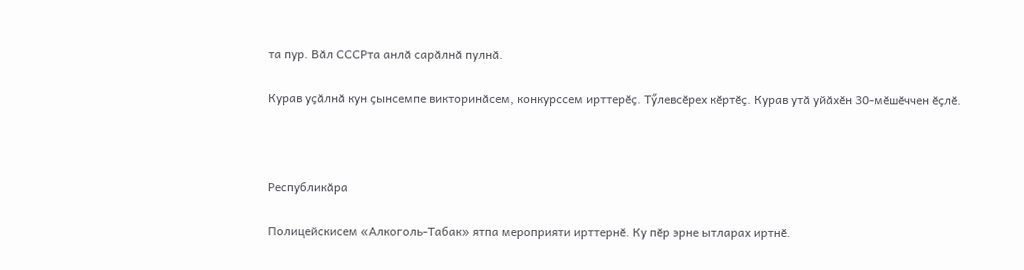та пур. Вӑл СССРта анлӑ сарӑлнӑ пулнӑ.

Курав уҫӑлнӑ кун ҫынсемпе викторинӑсем, конкурссем ирттерӗҫ. Тӳлевсӗрех кӗртӗҫ. Курав утӑ уйӑхӗн 30-мӗшӗччен ӗҫлӗ.



Республикӑра

Полицейскисем «Алкоголь-Табак» ятпа мероприяти ирттернӗ. Ку пӗр эрне ытларах иртнӗ.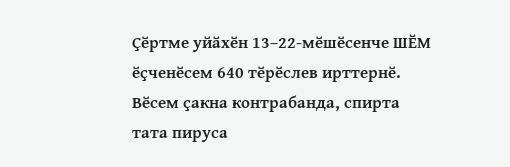Ҫӗртме уйӑхӗн 13–22-мӗшӗсенче ШӖМ ӗҫченӗсем 640 тӗрӗслев ирттернӗ. Вӗсем ҫакна контрабанда, спирта тата пируса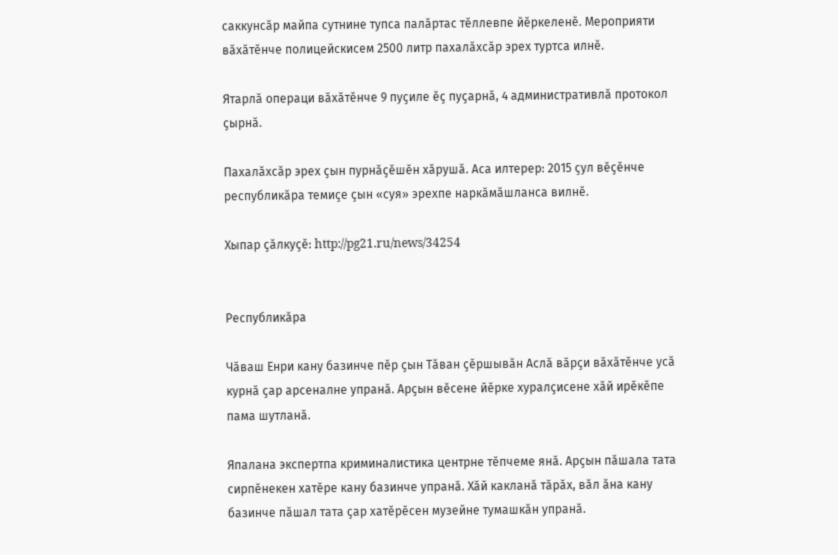саккунсӑр майпа сутнине тупса палӑртас тӗллевпе йӗркеленӗ. Мероприяти вӑхӑтӗнче полицейскисем 2500 литр пахалӑхсӑр эрех туртса илнӗ.

Ятарлӑ операци вӑхӑтӗнче 9 пуҫиле ӗҫ пуҫарнӑ, 4 административлӑ протокол ҫырнӑ.

Пахалӑхсӑр эрех ҫын пурнӑҫӗшӗн хӑрушӑ. Аса илтерер: 2015 ҫул вӗҫӗнче республикӑра темиҫе ҫын «суя» эрехпе наркӑмӑшланса вилнӗ.

Хыпар ҫӑлкуҫӗ: http://pg21.ru/news/34254


Республикӑра

Чӑваш Енри кану базинче пӗр ҫын Тӑван ҫӗршывӑн Аслӑ вӑрҫи вӑхӑтӗнче усӑ курнӑ ҫар арсеналне упранӑ. Арҫын вӗсене йӗрке хуралҫисене хӑй ирӗкӗпе пама шутланӑ.

Япалана экспертпа криминалистика центрне тӗпчеме янӑ. Арҫын пӑшала тата сирпӗнекен хатӗре кану базинче упранӑ. Хӑй какланӑ тӑрӑх, вӑл ӑна кану базинче пӑшал тата ҫар хатӗрӗсен музейне тумашкӑн упранӑ.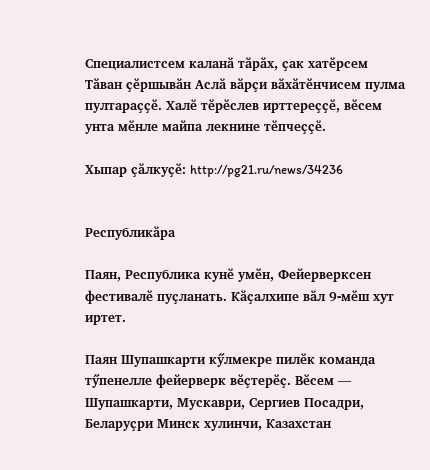Специалистсем каланӑ тӑрӑх, ҫак хатӗрсем Тӑван ҫӗршывӑн Аслӑ вӑрҫи вӑхӑтӗнчисем пулма пултараҫҫӗ. Халӗ тӗрӗслев ирттереҫҫӗ, вӗсем унта мӗнле майпа лекнине тӗпчеҫҫӗ.

Хыпар ҫӑлкуҫӗ: http://pg21.ru/news/34236


Республикӑра

Паян, Республика кунӗ умӗн, Фейерверксен фестивалӗ пуҫланать. Кӑҫалхипе вӑл 9-мӗш хут иртет.

Паян Шупашкарти кӳлмекре пилӗк команда тӳпенелле фейерверк вӗҫтерӗҫ. Вӗсем — Шупашкарти, Мускаври, Сергиев Посадри, Беларуҫри Минск хулинчи, Казахстан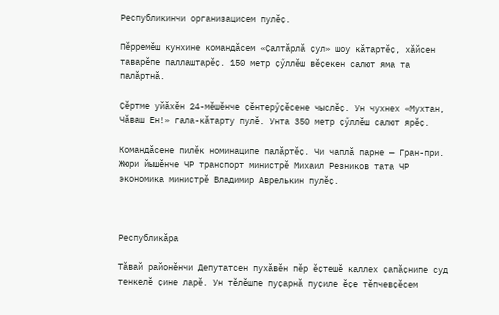Республикинчи организацисем пулӗҫ.

Пӗрремӗш кунхине командӑсем «Ҫалтӑрлӑ ҫул» шоу кӑтартӗҫ, хӑйсен таварӗпе паллаштарӗҫ. 150 метр ҫӳллӗш вӗҫекен салют яма та палӑртнӑ.

Ҫӗртме уйӑхӗн 24-мӗшӗнче ҫӗнтерӳҫӗсене чыслӗҫ. Ун чухнех «Мухтан, Чӑваш Ен!» гала-кӑтарту пулӗ. Унта 350 метр ҫӳллӗш салют ярӗҫ.

Командӑсене пилӗк номинаципе палӑртӗҫ. Чи чаплӑ парне — Гран-при. Жюри йышӗнче ЧР транспорт министрӗ Михаил Резников тата ЧР экономика министрӗ Владимир Аврелькин пулӗҫ.



Республикӑра

Тӑвай районӗнчи Депутатсен пухӑвӗн пӗр ӗҫтешӗ каллех ҫапӑҫнипе суд тенкелӗ ҫине ларӗ. Ун тӗлӗшпе пуҫарнӑ пуҫиле ӗҫе тӗпчевҫӗсем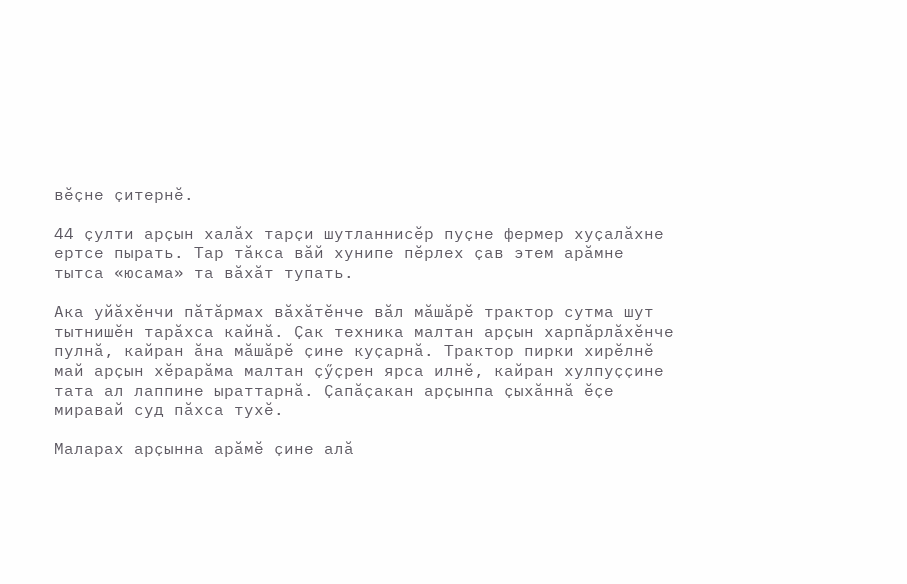вӗҫне ҫитернӗ.

44 ҫулти арҫын халӑх тарҫи шутланнисӗр пуҫне фермер хуҫалӑхне ертсе пырать. Тар тӑкса вӑй хунипе пӗрлех ҫав этем арӑмне тытса «юсама» та вӑхӑт тупать.

Ака уйӑхӗнчи пӑтӑрмах вӑхӑтӗнче вӑл мӑшӑрӗ трактор сутма шут тытнишӗн тарӑхса кайнӑ. Ҫак техника малтан арҫын харпӑрлӑхӗнче пулнӑ, кайран ӑна мӑшӑрӗ ҫине куҫарнӑ. Трактор пирки хирӗлнӗ май арҫын хӗрарӑма малтан ҫӳҫрен ярса илнӗ, кайран хулпуҫҫине тата ал лаппине ыраттарнӑ. Ҫапӑҫакан арҫынпа ҫыхӑннӑ ӗҫе миравай суд пӑхса тухӗ.

Маларах арҫынна арӑмӗ ҫине алӑ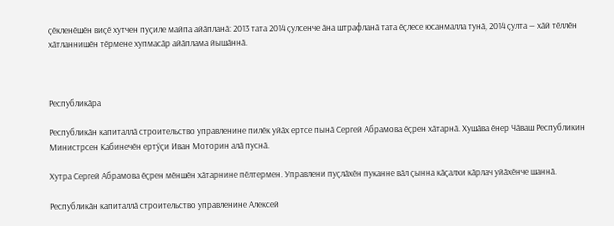ҫӗкленӗшӗн виҫӗ хутчен пуҫиле майпа айӑпланӑ: 2013 тата 2014 ҫулсенче ӑна штрафланӑ тата ӗҫлесе юсанмалла тунӑ, 2014 ҫулта — хӑй тӗллӗн хӑтланнишӗн тӗрмене хупмасӑр айӑплама йышӑннӑ.



Республикӑра

Республикӑн капиталлӑ строительство управленине пилӗк уйӑх ертсе пынӑ Сергей Абрамова ӗҫрен хӑтарнӑ. Хушӑва ӗнер Чӑваш Республикин Министрсен Кабинечӗн ертӳҫи Иван Моторин алӑ пуснӑ.

Хутра Сергей Абрамова ӗҫрен мӗншӗн хӑтарнине пӗлтермен. Управлени пуҫлӑхӗн пуканне вӑл ҫынна кӑҫалхи кӑрлач уйӑхӗнче шаннӑ.

Республикӑн капиталлӑ строительство управленине Алексей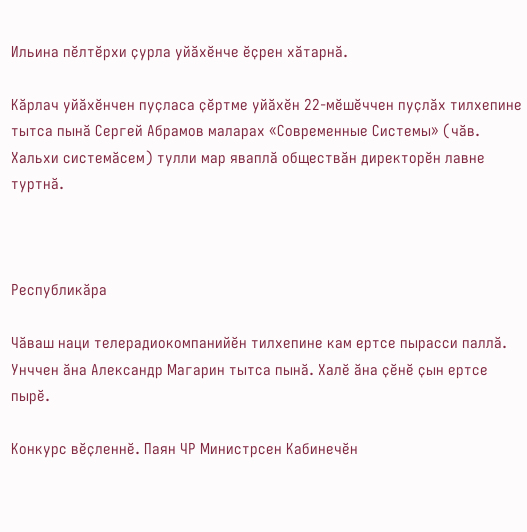Ильина пӗлтӗрхи ҫурла уйӑхӗнче ӗҫрен хӑтарнӑ.

Кӑрлач уйӑхӗнчен пуҫласа ҫӗртме уйӑхӗн 22-мӗшӗччен пуҫлӑх тилхепине тытса пынӑ Сергей Абрамов маларах «Современные Системы» (чӑв. Хальхи системӑсем) тулли мар яваплӑ обществӑн директорӗн лавне туртнӑ.



Республикӑра

Чӑваш наци телерадиокомпанийӗн тилхепине кам ертсе пырасси паллӑ. Унччен ӑна Александр Магарин тытса пынӑ. Халӗ ӑна ҫӗнӗ ҫын ертсе пырӗ.

Конкурс вӗҫленнӗ. Паян ЧР Министрсен Кабинечӗн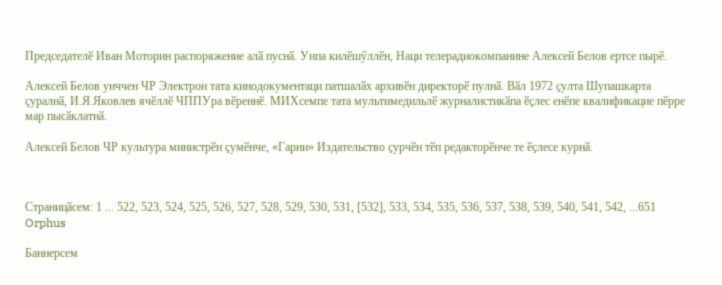Председателӗ Иван Моторин распоряжение алӑ пуснӑ. Унпа килӗшӳллӗн, Наци телерадиокомпанине Алексей Белов ертсе пырӗ.

Алексей Белов унччен ЧР Электрон тата кинодокументаци патшалӑх архивӗн директорӗ пулнӑ. Вӑл 1972 ҫулта Шупашкарта ҫуралнӑ, И.Я.Яковлев ячӗллӗ ЧППУра вӗреннӗ. МИХсемпе тата мультимедильлӗ журналистикӑпа ӗҫлес енӗпе квалификацие пӗрре мар пысӑклатнӑ.

Алексей Белов ЧР культура министрӗн ҫумӗнче, «Гарни» Издательство ҫурчӗн тӗп редакторӗнче те ӗҫлесе курнӑ.



Страницӑсем: 1 ... 522, 523, 524, 525, 526, 527, 528, 529, 530, 531, [532], 533, 534, 535, 536, 537, 538, 539, 540, 541, 542, ...651
Orphus

Баннерсем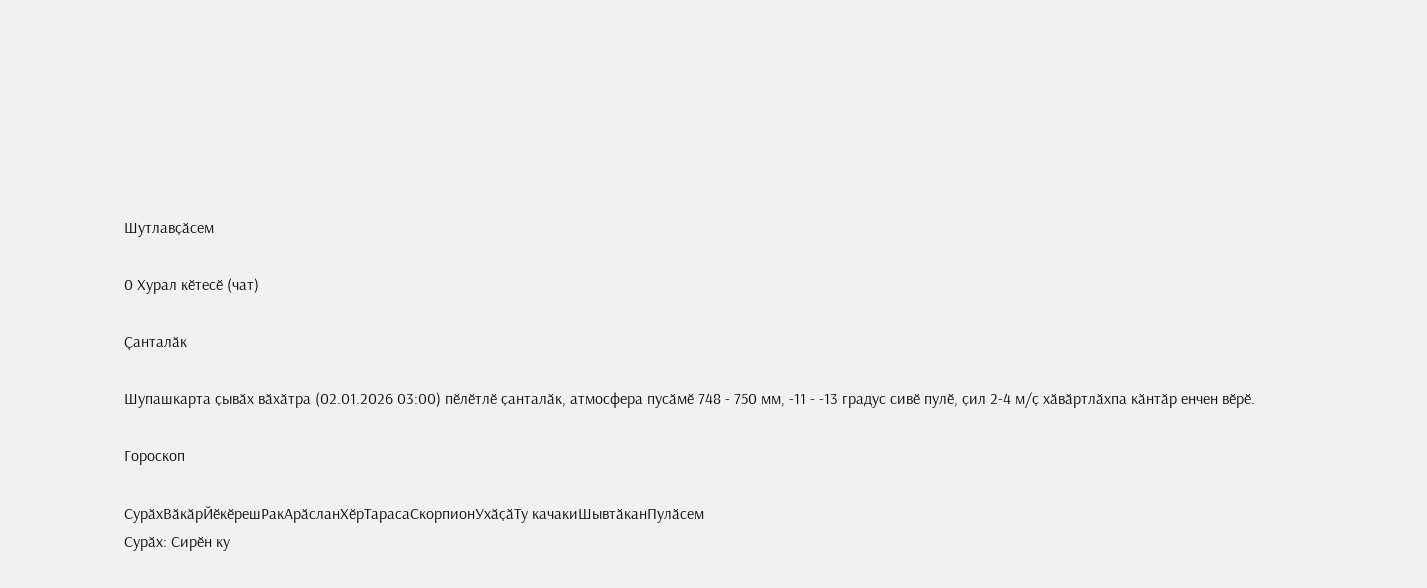Шутлавҫӑсем

0 Хурал кӗтесӗ (чат)

Ҫанталӑк

Шупашкарта ҫывӑх вӑхӑтра (02.01.2026 03:00) пӗлӗтлӗ ҫанталӑк, атмосфера пусӑмӗ 748 - 750 мм, -11 - -13 градус сивӗ пулӗ, ҫил 2-4 м/ҫ хӑвӑртлӑхпа кӑнтӑр енчен вӗрӗ.

Гороскоп

СурӑхВӑкӑрЙӗкӗрешРакАрӑсланХӗрТарасаСкорпионУхӑҫӑТу качакиШывтӑканПулӑсем
Сурӑх: Сирӗн ку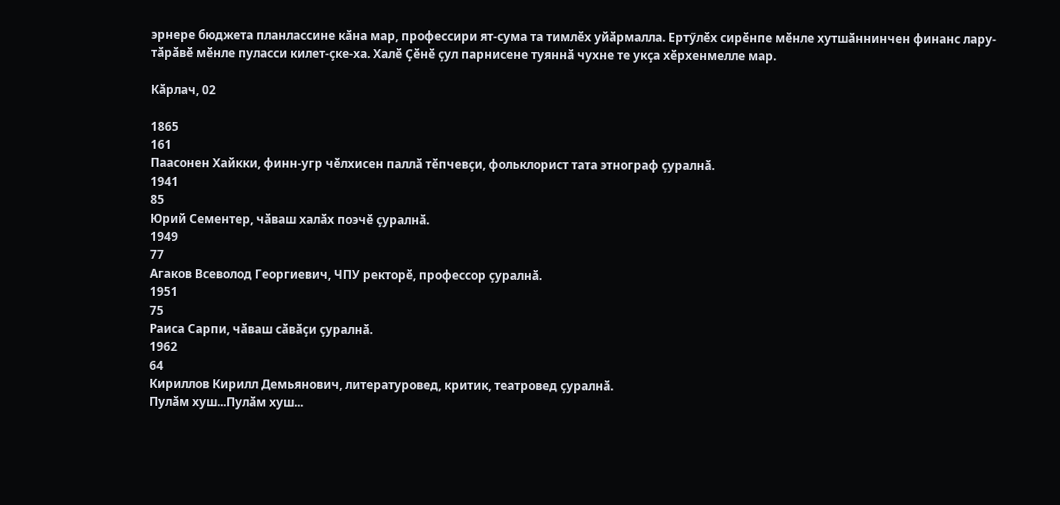эрнере бюджета планлассине кӑна мар, профессири ят-сума та тимлӗх уйӑрмалла. Ертӳлӗх сирӗнпе мӗнле хутшӑннинчен финанс лару-тӑрӑвӗ мӗнле пуласси килет-ҫке-ха. Халӗ Ҫӗнӗ ҫул парнисене туяннӑ чухне те укҫа хӗрхенмелле мар.

Кӑрлач, 02

1865
161
Паасонен Хайкки, финн-угр чӗлхисен паллӑ тӗпчевҫи, фольклорист тата этнограф ҫуралнӑ.
1941
85
Юрий Сементер, чӑваш халӑх поэчӗ ҫуралнӑ.
1949
77
Агаков Всеволод Георгиевич, ЧПУ ректорӗ, профессор ҫуралнӑ.
1951
75
Раиса Сарпи, чӑваш сӑвӑҫи ҫуралнӑ.
1962
64
Кириллов Кирилл Демьянович, литературовед, критик, театровед ҫуралнӑ.
Пулӑм хуш...Пулӑм хуш...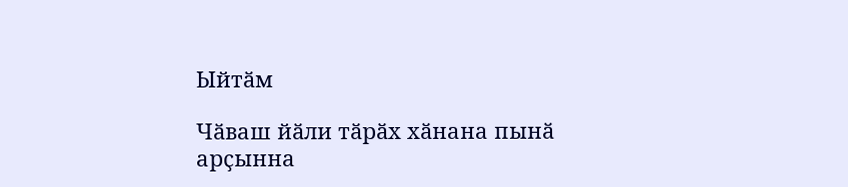Ыйтӑм

Чӑваш йӑли тӑрӑх хӑнана пынӑ арҫынна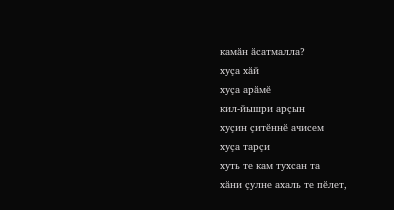камӑн ӑсатмалла?
хуҫа хӑй
хуҫа арӑмӗ
кил-йышри арҫын
хуҫин ҫитӗннӗ ачисем
хуҫа тарҫи
хуть те кам тухсан та
хӑни ҫулне ахаль те пӗлет,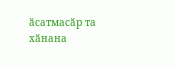ӑсатмасӑр та
хӑнана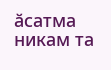ӑсатма никам та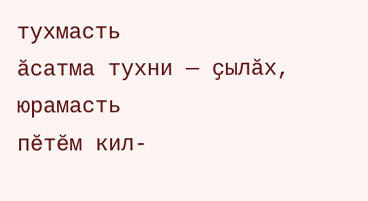тухмасть
ӑсатма тухни — ҫылӑх, юрамасть
пӗтӗм кил-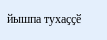йышпа тухаҫҫӗ